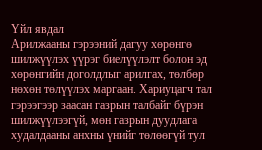Үйл явдал
Арилжааны гэрээний дагуу хөрөнгө шилжүүлэх үүрэг биелүүлэлт болон эд хөрөнгийн доголдлыг арилгах, төлбөр нөхөн төлүүлэх маргаан. Хариуцагч тал гэрээгээр заасан газрын талбайг бүрэн шилжүүлээгүй, мөн газрын дуудлага худалдааны анхны үнийг төлөөгүй тул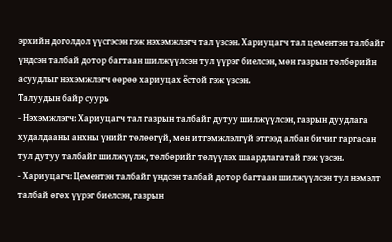эрхийн доголдол үүсгэсэн гэж нэхэмжлэгч тал үзсэн. Хариуцагч тал цементэн талбайг үндсэн талбай дотор багтаан шилжүүлсэн тул үүрэг биелсэн, мөн газрын төлбөрийн асуудлыг нэхэмжлэгч өөрөө хариуцах ёстой гэж үзсэн.
Талуудын байр суурь
- Нэхэмжлэгч: Хариуцагч тал газрын талбайг дутуу шилжүүлсэн, газрын дуудлага худалдааны анхны үнийг төлөөгүй, мөн итгэмжлэлгүй этгээд албан бичиг гаргасан тул дутуу талбайг шилжүүлж, төлбөрийг төлүүлэх шаардлагатай гэж үзсэн.
- Хариуцагч: Цементэн талбайг үндсэн талбай дотор багтаан шилжүүлсэн тул нэмэлт талбай өгөх үүрэг биелсэн, газрын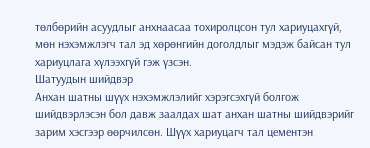төлбөрийн асуудлыг анхнаасаа тохиролцсон тул хариуцахгүй, мөн нэхэмжлэгч тал эд хөрөнгийн доголдлыг мэдэж байсан тул хариуцлага хүлээхгүй гэж үзсэн.
Шатуудын шийдвэр
Анхан шатны шүүх нэхэмжлэлийг хэрэгсэхгүй болгож шийдвэрлэсэн бол давж заалдах шат анхан шатны шийдвэрийг зарим хэсгээр өөрчилсөн. Шүүх хариуцагч тал цементэн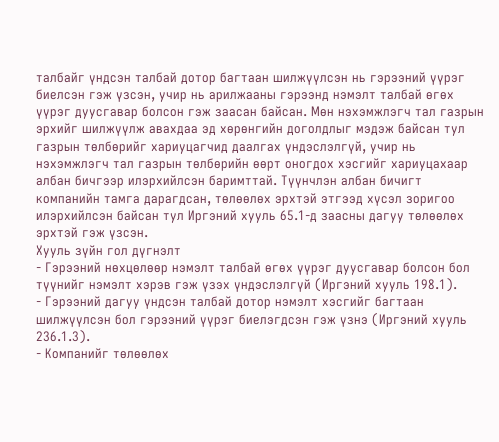талбайг үндсэн талбай дотор багтаан шилжүүлсэн нь гэрээний үүрэг биелсэн гэж үзсэн, учир нь арилжааны гэрээнд нэмэлт талбай өгөх үүрэг дуусгавар болсон гэж заасан байсан. Мөн нэхэмжлэгч тал газрын эрхийг шилжүүлж авахдаа эд хөрөнгийн доголдлыг мэдэж байсан тул газрын төлбөрийг хариуцагчид даалгах үндэслэлгүй, учир нь нэхэмжлэгч тал газрын төлбөрийн өөрт оногдох хэсгийг хариуцахаар албан бичгээр илэрхийлсэн баримттай. Түүнчлэн албан бичигт компанийн тамга дарагдсан, төлөөлөх эрхтэй этгээд хүсэл зоригоо илэрхийлсэн байсан тул Иргэний хууль 65.1-д заасны дагуу төлөөлөх эрхтэй гэж үзсэн.
Хууль зүйн гол дүгнэлт
- Гэрээний нөхцөлөөр нэмэлт талбай өгөх үүрэг дуусгавар болсон бол түүнийг нэмэлт хэрэв гэж үзэх үндэслэлгүй (Иргэний хууль 198.1).
- Гэрээний дагуу үндсэн талбай дотор нэмэлт хэсгийг багтаан шилжүүлсэн бол гэрээний үүрэг биелэгдсэн гэж үзнэ (Иргэний хууль 236.1.3).
- Компанийг төлөөлөх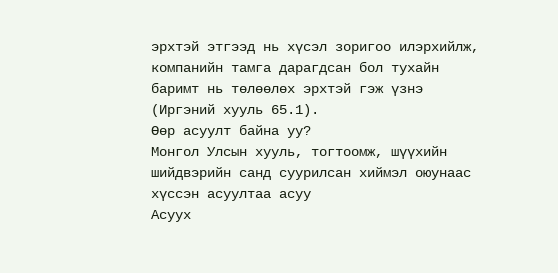эрхтэй этгээд нь хүсэл зоригоо илэрхийлж, компанийн тамга дарагдсан бол тухайн баримт нь төлөөлөх эрхтэй гэж үзнэ (Иргэний хууль 65.1).
Өөр асуулт байна уу?
Монгол Улсын хууль, тогтоомж, шүүхийн шийдвэрийн санд суурилсан хиймэл оюунаас хүссэн асуултаа асуу
Асуух